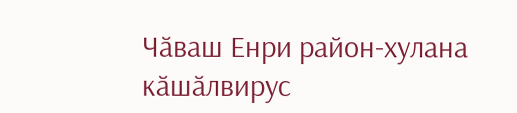Чӑваш Енри район-хулана кӑшӑлвирус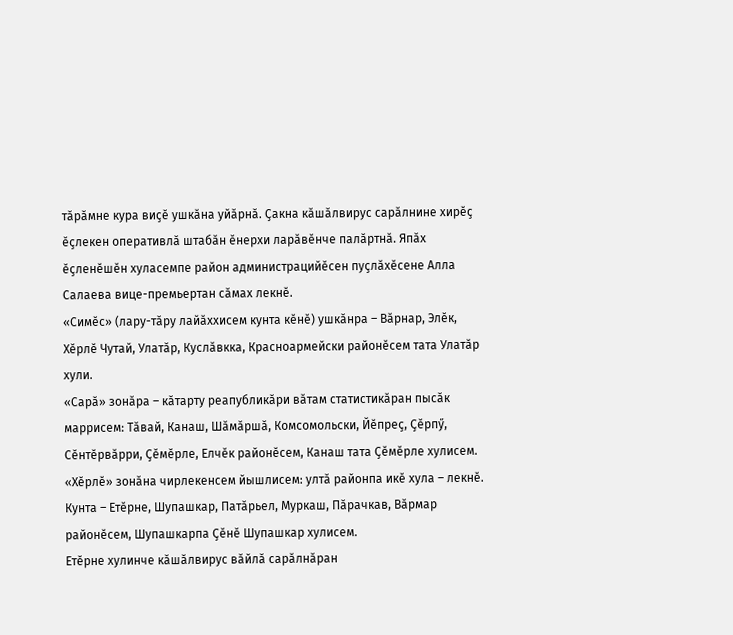тӑрӑмне кура виҫӗ ушкӑна уйӑрнӑ. Ҫакна кӑшӑлвирус сарӑлнине хирӗҫ ӗҫлекен оперативлӑ штабӑн ӗнерхи ларӑвӗнче палӑртнӑ. Япӑх ӗҫленӗшӗн хуласемпе район администрацийӗсен пуҫлӑхӗсене Алла Салаева вице-премьертан сӑмах лекнӗ.
«Симӗс» (лару-тӑру лайӑххисем кунта кӗнӗ) ушкӑнра – Вӑрнар, Элӗк, Хӗрлӗ Чутай, Улатӑр, Куслӑвкка, Красноармейски районӗсем тата Улатӑр хули.
«Сарӑ» зонӑра – кӑтарту реапубликӑри вӑтам статистикӑран пысӑк маррисем: Тӑвай, Канаш, Шӑмӑршӑ, Комсомольски, Йӗпреҫ, Ҫӗрпӳ, Сӗнтӗрвӑрри, Ҫӗмӗрле, Елчӗк районӗсем, Канаш тата Ҫӗмӗрле хулисем.
«Хӗрлӗ» зонӑна чирлекенсем йышлисем: ултӑ районпа икӗ хула – лекнӗ. Кунта – Етӗрне, Шупашкар, Патӑрьел, Муркаш, Пӑрачкав, Вӑрмар районӗсем, Шупашкарпа Ҫӗнӗ Шупашкар хулисем.
Етӗрне хулинче кӑшӑлвирус вӑйлӑ сарӑлнӑран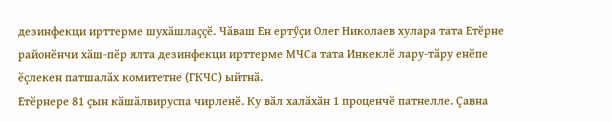дезинфекци ирттерме шухӑшлаҫҫӗ. Чӑваш Ен ертӳҫи Олег Николаев хулара тата Етӗрне районӗнчи хӑш-пӗр ялта дезинфекци ирттерме МЧСа тата Инкеклӗ лару-тӑру енӗпе ӗҫлекен патшалӑх комитетне (ГКЧС) ыйтнӑ.
Етӗрнере 81 ҫын кӑшӑлвируспа чирленӗ. Ку вӑл халӑхӑн 1 проценчӗ патнелле. Ҫавна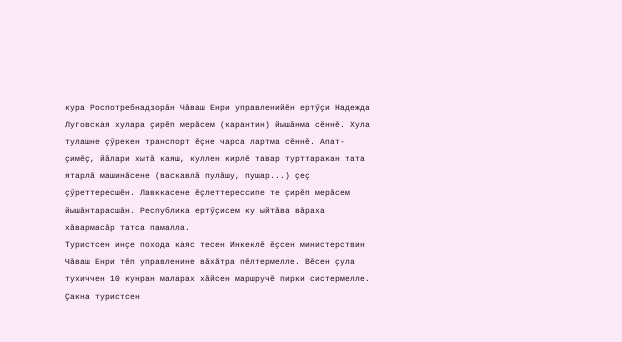кура Роспотребнадзорӑн Чӑваш Енри управленийӗн ертӳҫи Надежда Луговская хулара ҫирӗп мерӑсем (карантин) йышӑнма сӗннӗ. Хула тулашне ҫӳрекен транспорт ӗҫне чарса лартма сӗннӗ. Апат-ҫимӗҫ, йӑлари хытӑ каяш, куллен кирлӗ тавар турттаракан тата ятарлӑ машинӑсене (васкавлӑ пулӑшу, пушар...) ҫеҫ ҫӳреттересшӗн. Лавккасене ӗҫлеттерессипе те ҫирӗп мерӑсем йышӑнтарасшӑн. Республика ертӳҫисем ку ыйтӑва вӑраха хӑвармасӑр татса памалла.
Туристсен инҫе похода каяс тесен Инкеклӗ ӗҫсен министерствин Чӑваш Енри тӗп управленине вӑхӑтра пӗлтермелле. Вӗсен ҫула тухиччен 10 кунран маларах хӑйсен маршручӗ пирки систермелле. Ҫакна туристсен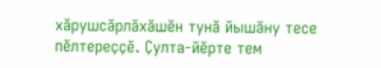хӑрушсӑрлӑхӑшӗн тунӑ йышӑну тесе пӗлтереҫҫӗ. Ҫулта-йӗрте тем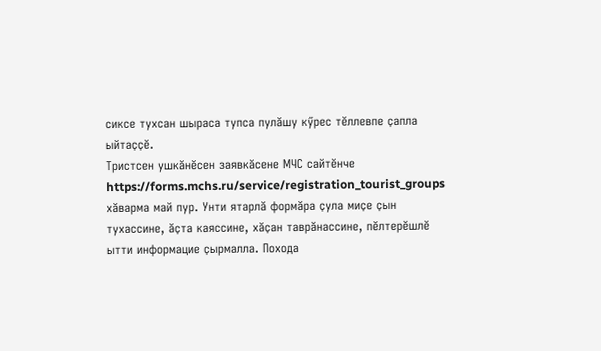сиксе тухсан шыраса тупса пулӑшу кӳрес тӗллевпе ҫапла ыйтаҫҫӗ.
Тристсен ушкӑнӗсен заявкӑсене МЧС сайтӗнче https://forms.mchs.ru/service/registration_tourist_groups хӑварма май пур. Унти ятарлӑ формӑра ҫула миҫе ҫын тухассине, ӑҫта каяссине, хӑҫан таврӑнассине, пӗлтерӗшлӗ ытти информацие ҫырмалла. Похода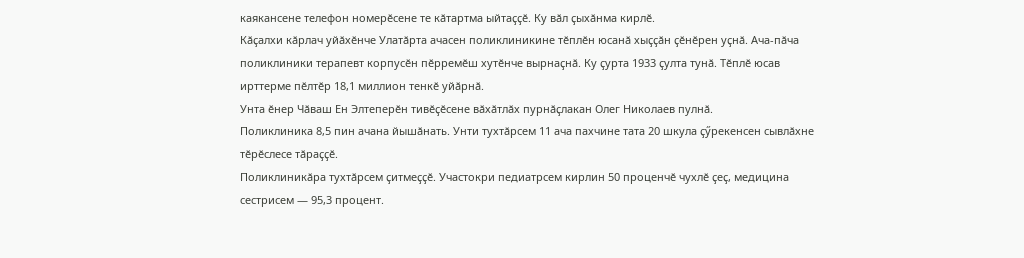каякансене телефон номерӗсене те кӑтартма ыйтаҫҫӗ. Ку вӑл ҫыхӑнма кирлӗ.
Кӑҫалхи кӑрлач уйӑхӗнче Улатӑрта ачасен поликлиникине тӗплӗн юсанӑ хыҫҫӑн ҫӗнӗрен уҫнӑ. Ача-пӑча поликлиники терапевт корпусӗн пӗрремӗш хутӗнче вырнаҫнӑ. Ку ҫурта 1933 ҫулта тунӑ. Тӗплӗ юсав ирттерме пӗлтӗр 18,1 миллион тенкӗ уйӑрнӑ.
Унта ӗнер Чӑваш Ен Элтеперӗн тивӗҫӗсене вӑхӑтлӑх пурнӑҫлакан Олег Николаев пулнӑ.
Поликлиника 8,5 пин ачана йышӑнать. Унти тухтӑрсем 11 ача пахчине тата 20 шкула ҫӳрекенсен сывлӑхне тӗрӗслесе тӑраҫҫӗ.
Поликлиникӑра тухтӑрсем ҫитмеҫҫӗ. Участокри педиатрсем кирлин 50 проценчӗ чухлӗ ҫеҫ, медицина сестрисем — 95,3 процент.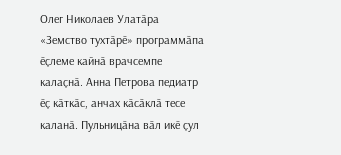Олег Николаев Улатӑра «Земство тухтӑрӗ» программӑпа ӗҫлеме кайнӑ врачсемпе калаҫнӑ. Анна Петрова педиатр ӗҫ кӑткӑс, анчах кӑсӑклӑ тесе каланӑ. Пульницӑна вӑл икӗ ҫул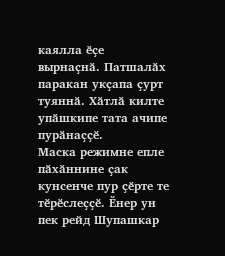каялла ӗҫе вырнаҫнӑ. Патшалӑх паракан укҫапа ҫурт туяннӑ. Хӑтлӑ килте упӑшкипе тата ачипе пурӑнаҫҫӗ.
Маска режимне епле пӑхӑннине ҫак кунсенче пур ҫӗрте те тӗрӗслеҫҫӗ. Ӗнер ун пек рейд Шупашкар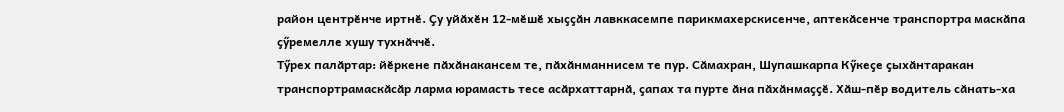район центрӗнче иртнӗ. Ҫу уйӑхӗн 12-мӗшӗ хыҫҫӑн лавккасемпе парикмахерскисенче, аптекӑсенче транспортра маскӑпа ҫӳремелле хушу тухнӑччӗ.
Тӳрех палӑртар: йӗркене пӑхӑнакансем те, пӑхӑнманнисем те пур. Сӑмахран, Шупашкарпа Кӳкеҫе ҫыхӑнтаракан транспортрамаскӑсӑр ларма юрамасть тесе асӑрхаттарнӑ, ҫапах та пурте ӑна пӑхӑнмаҫҫӗ. Хӑш-пӗр водитель сӑнать-ха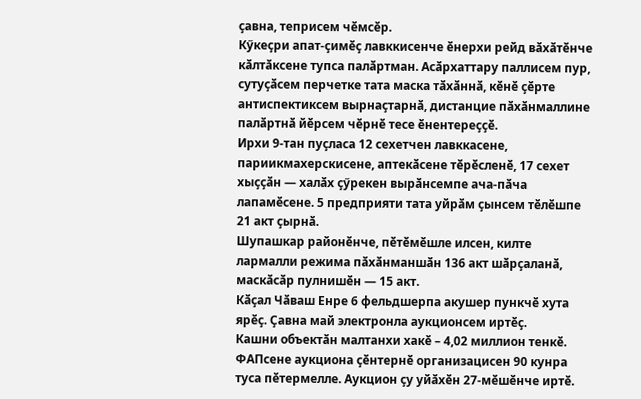ҫавна, теприсем чӗмсӗр.
Кӳкеҫри апат-ҫимӗҫ лавккисенче ӗнерхи рейд вӑхӑтӗнче кӑлтӑксене тупса палӑртман. Асӑрхаттару паллисем пур, сутуҫӑсем перчетке тата маска тӑхӑннӑ, кӗнӗ ҫӗрте антиспектиксем вырнаҫтарнӑ, дистанцие пӑхӑнмаллине палӑртнӑ йӗрсем чӗрнӗ тесе ӗнентереҫҫӗ.
Ирхи 9-тан пуҫласа 12 сехетчен лавккасене, париикмахерскисене, аптекӑсене тӗрӗсленӗ, 17 сехет хыҫҫӑн — халӑх ҫӳрекен вырӑнсемпе ача-пӑча лапамӗсене. 5 предприяти тата уйрӑм ҫынсем тӗлӗшпе 21 акт ҫырнӑ.
Шупашкар районӗнче, пӗтӗмӗшле илсен, килте лармалли режима пӑхӑнманшӑн 136 акт шӑрҫаланӑ, маскӑсӑр пулнишӗн — 15 акт.
Кӑҫал Чӑваш Енре 6 фельдшерпа акушер пункчӗ хута ярӗҫ. Ҫавна май электронла аукционсем иртӗҫ.
Кашни объектӑн малтанхи хакӗ – 4,02 миллион тенкӗ. ФАПсене аукциона ҫӗнтернӗ организацисен 90 кунра туса пӗтермелле. Аукцион ҫу уйӑхӗн 27-мӗшӗнче иртӗ.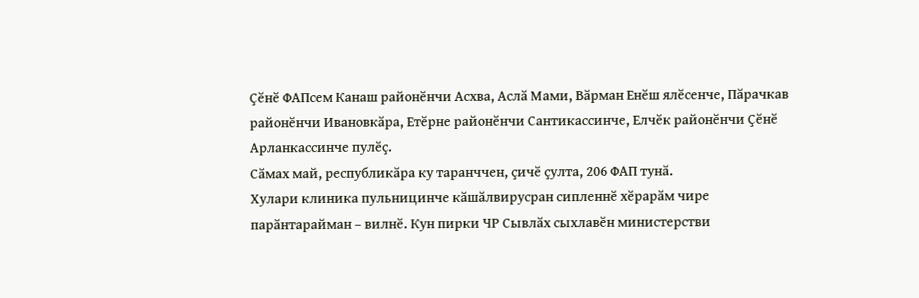Ҫӗнӗ ФАПсем Канаш районӗнчи Асхва, Аслӑ Мами, Вӑрман Енӗш ялӗсенче, Пӑрачкав районӗнчи Ивановкӑра, Етӗрне районӗнчи Сантикассинче, Елчӗк районӗнчи Ҫӗнӗ Арланкассинче пулӗҫ.
Сӑмах май, республикӑра ку таранччен, ҫичӗ ҫулта, 206 ФАП тунӑ.
Хулари клиника пульницинче кӑшӑлвирусран сипленнӗ хӗрарӑм чире парӑнтарайман – вилнӗ. Кун пирки ЧР Сывлӑх сыхлавӗн министерстви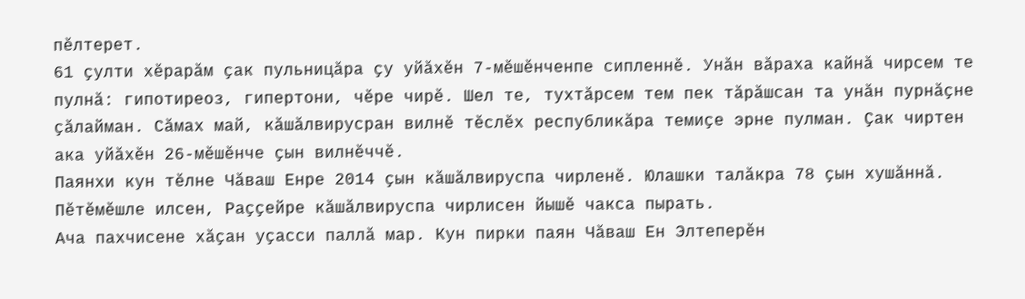пӗлтерет.
61 ҫулти хӗрарӑм ҫак пульницӑра ҫу уйӑхӗн 7-мӗшӗнченпе сипленнӗ. Унӑн вӑраха кайнӑ чирсем те пулнӑ: гипотиреоз, гипертони, чӗре чирӗ. Шел те, тухтӑрсем тем пек тӑрӑшсан та унӑн пурнӑҫне ҫӑлайман. Сӑмах май, кӑшӑлвирусран вилнӗ тӗслӗх республикӑра темиҫе эрне пулман. Ҫак чиртен ака уйӑхӗн 26-мӗшӗнче ҫын вилнӗччӗ.
Паянхи кун тӗлне Чӑваш Енре 2014 ҫын кӑшӑлвируспа чирленӗ. Юлашки талӑкра 78 ҫын хушӑннӑ. Пӗтӗмӗшле илсен, Раҫҫейре кӑшӑлвируспа чирлисен йышӗ чакса пырать.
Ача пахчисене хӑҫан уҫасси паллӑ мар. Кун пирки паян Чӑваш Ен Элтеперӗн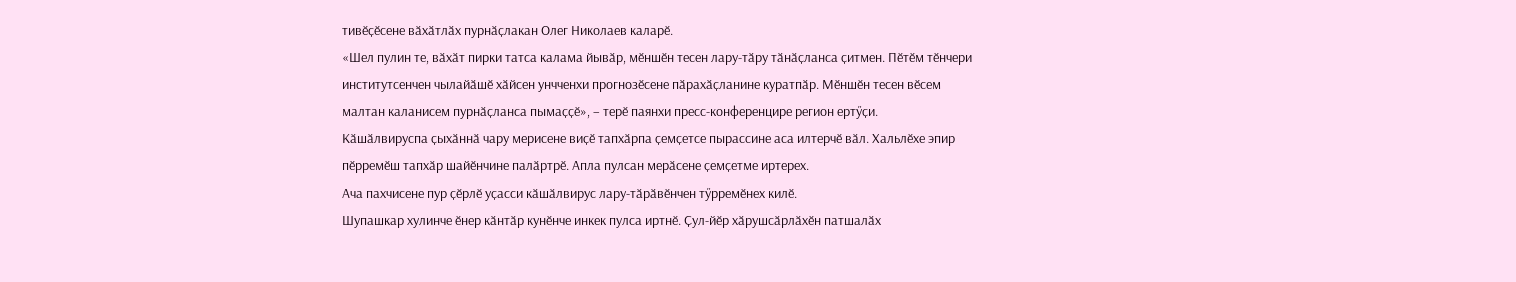тивӗҫӗсене вӑхӑтлӑх пурнӑҫлакан Олег Николаев каларӗ.
«Шел пулин те, вӑхӑт пирки татса калама йывӑр, мӗншӗн тесен лару-тӑру тӑнӑҫланса ҫитмен. Пӗтӗм тӗнчери институтсенчен чылайӑшӗ хӑйсен унчченхи прогнозӗсене пӑрахӑҫланине куратпӑр. Мӗншӗн тесен вӗсем малтан каланисем пурнӑҫланса пымаҫҫӗ», – терӗ паянхи пресс-конференцире регион ертӳҫи.
Кӑшӑлвируспа ҫыхӑннӑ чару мерисене виҫӗ тапхӑрпа ҫемҫетсе пырассине аса илтерчӗ вӑл. Хальлӗхе эпир пӗрремӗш тапхӑр шайӗнчине палӑртрӗ. Апла пулсан мерӑсене ҫемҫетме иртерех.
Ача пахчисене пур ҫӗрлӗ уҫасси кӑшӑлвирус лару-тӑрӑвӗнчен тӳрремӗнех килӗ.
Шупашкар хулинче ӗнер кӑнтӑр кунӗнче инкек пулса иртнӗ. Ҫул-йӗр хӑрушсӑрлӑхӗн патшалӑх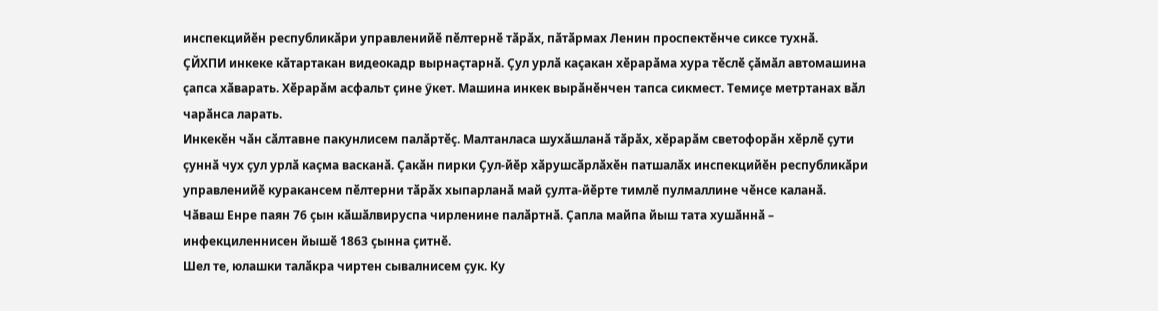инспекцийӗн республикӑри управленийӗ пӗлтернӗ тӑрӑх, пӑтӑрмах Ленин проспектӗнче сиксе тухнӑ.
ҪЙХПИ инкеке кӑтартакан видеокадр вырнаҫтарнӑ. Ҫул урлӑ каҫакан хӗрарӑма хура тӗслӗ ҫӑмӑл автомашина ҫапса хӑварать. Хӗрарӑм асфальт ҫине ӳкет. Машина инкек вырӑнӗнчен тапса сикмест. Темиҫе метртанах вӑл чарӑнса ларать.
Инкекӗн чӑн сӑлтавне пакунлисем палӑртӗҫ. Малтанласа шухӑшланӑ тӑрӑх, хӗрарӑм светофорӑн хӗрлӗ ҫути ҫуннӑ чух ҫул урлӑ каҫма васканӑ. Ҫакӑн пирки Ҫул-йӗр хӑрушсӑрлӑхӗн патшалӑх инспекцийӗн республикӑри управленийӗ куракансем пӗлтерни тӑрӑх хыпарланӑ май ҫулта-йӗрте тимлӗ пулмаллине чӗнсе каланӑ.
Чӑваш Енре паян 76 ҫын кӑшӑлвируспа чирленине палӑртнӑ. Ҫапла майпа йыш тата хушӑннӑ – инфекциленнисен йышӗ 1863 ҫынна ҫитнӗ.
Шел те, юлашки талӑкра чиртен сывалнисем ҫук. Ку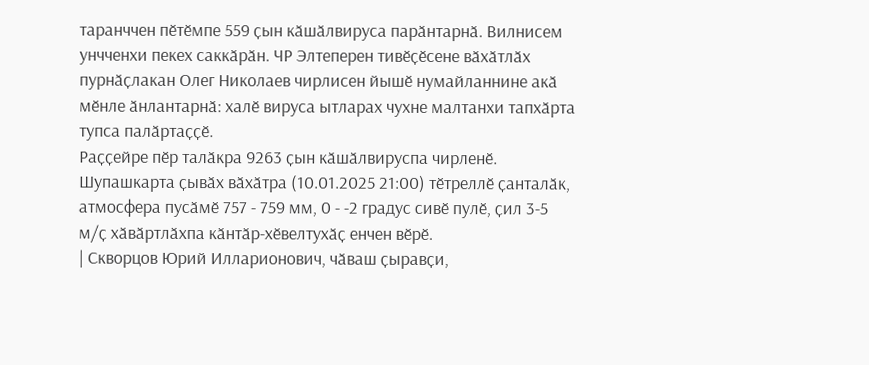таранччен пӗтӗмпе 559 ҫын кӑшӑлвируса парӑнтарнӑ. Вилнисем унчченхи пекех саккӑрӑн. ЧР Элтеперен тивӗҫӗсене вӑхӑтлӑх пурнӑҫлакан Олег Николаев чирлисен йышӗ нумайланнине акӑ мӗнле ӑнлантарнӑ: халӗ вируса ытларах чухне малтанхи тапхӑрта тупса палӑртаҫҫӗ.
Раҫҫейре пӗр талӑкра 9263 ҫын кӑшӑлвируспа чирленӗ.
Шупашкарта ҫывӑх вӑхӑтра (10.01.2025 21:00) тӗтреллӗ ҫанталӑк, атмосфера пусӑмӗ 757 - 759 мм, 0 - -2 градус сивӗ пулӗ, ҫил 3-5 м/ҫ хӑвӑртлӑхпа кӑнтӑр-хӗвелтухӑҫ енчен вӗрӗ.
| Скворцов Юрий Илларионович, чӑваш ҫыравҫи,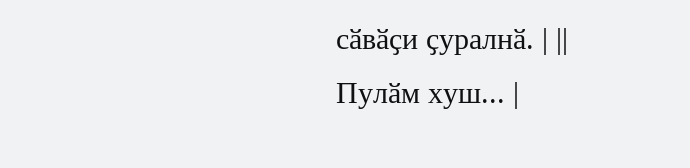сӑвӑҫи ҫуралнӑ. | ||
Пулӑм хуш... |